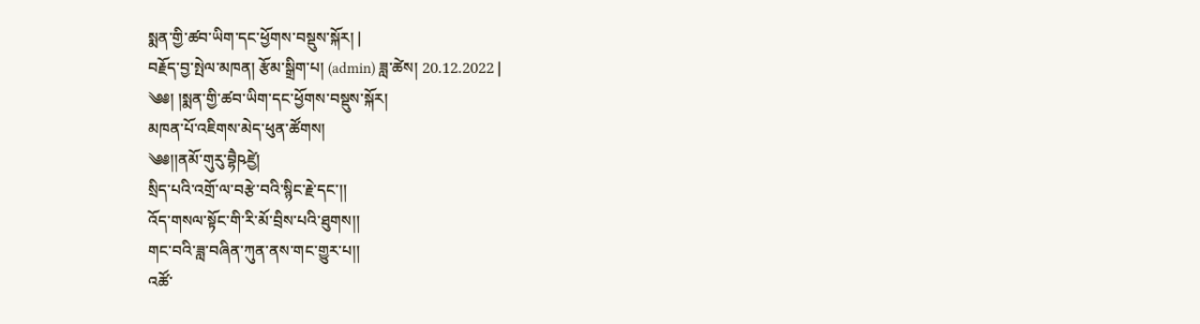སྨན་གྱི་ཚབ་ཡིག་དང་ཕྱོགས་བསྡུས་སྐོར། |
བརྗོད་བྱ་སྤེལ་མཁན། རྩོམ་སྒྲིག་པ། (admin) ཟླ་ཚེས། 20.12.2022 |
༄༅། །སྨན་གྱི་ཚབ་ཡིག་དང་ཕྱོགས་བསྡུས་སྐོར།
མཁན་པོ་འཇིགས་མེད་ཕུན་ཚོགས།
༄༅།།ནམོ་གུརུ་བྷཻཥཛྱེ།
སྲིད་པའི་འགྲོ་ལ་བརྩེ་བའི་སྙིང་རྗེ་དང་།།
འོད་གསལ་སྟོང་གི་རི་མོ་བྲིས་པའི་ཐུགས།།
གང་བའི་ཟླ་བཞིན་ཀུན་ནས་གང་གྱུར་པ།།
འཚོ་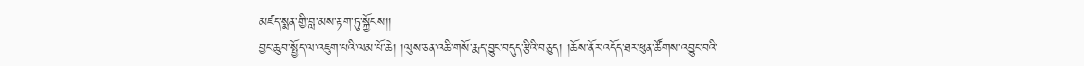མཛད་སྨན་གྱི་བླ་མས་རྟག་ཏུ་སྐྱོངས།།
བྱང་ཆུབ་སྤྱོད་ལ་འཇུག་པའི་ལམ་པོ་ཆེ། །ལུས་ཅན་འཆི་གསོ་རྨད་བྱུང་བདུད་རྩིའི་བཅུད། །ཆོས་ནོར་འདོད་ཐར་ཕུན་ཚོགས་འབྱུང་བའི་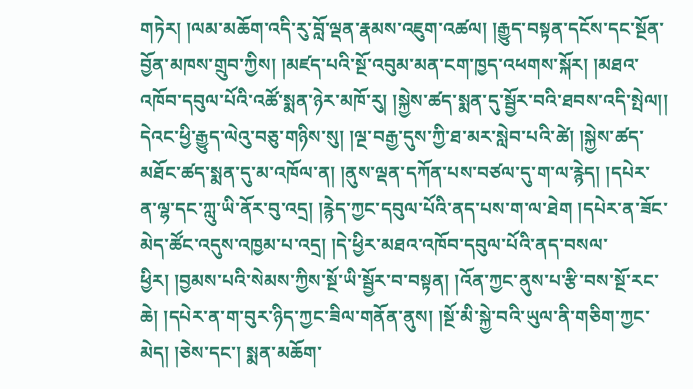གཏེར། །ལམ་མཆོག་འདི་རུ་བློ་ལྡན་རྣམས་འཇུག་འཚལ། །རྒྱུད་བསྟན་དངོས་དང་སྔོན་བྱོན་མཁས་གྲུབ་ཀྱིས། །མཛད་པའི་སྔོ་འབུམ་མན་ངག་ཁྱད་འཕགས་སྐོར། །མཐའ་འཁོབ་དབུལ་པོའི་འཚོ་སྨན་ཉེར་མཁོ་རུ། །སྐྱེས་ཚད་སྨན་དུ་སྦྱོར་བའི་ཐབས་འདི་སྤེལ།།
དེའང་ཕྱི་རྒྱུད་ལེའུ་བཅུ་གཉིས་སུ། །ལྔ་བརྒྱ་དུས་ཀྱི་ཐ་མར་སླེབ་པའི་ཚེ། །སྐྱེས་ཚད་མཐོང་ཚད་སྨན་དུ་མ་འཁོལ་ན། །ནུས་ལྡན་དཀོན་པས་བཙལ་དུ་ག་ལ་རྙེད། །དཔེར་ན་ལྷ་དང་ཀླུ་ཡི་ནོར་བུ་འདྲ། །རྙེད་ཀྱང་དབུལ་པོའི་ནད་པས་ག་ལ་ཐེག །དཔེར་ན་ཟོང་མེད་ཚོང་འདུས་འཁྱམ་པ་འདྲ། །དེ་ཕྱིར་མཐའ་འཁོབ་དབུལ་པོའི་ནད་བསལ་ཕྱིར། །བྱམས་པའི་སེམས་ཀྱིས་སྔོ་ཡི་སྦྱོར་བ་བསྟན། །འོན་ཀྱང་ནུས་པ་རྩི་བས་སྔོ་རང་ཆེ། །དཔེར་ན་ག་བུར་ཉིད་ཀྱང་ཟིལ་གནོན་ནུས། །སྔོ་མི་སྐྱེ་བའི་ཡུལ་ནི་གཅིག་ཀྱང་མེད། །ཅེས་དང་། སྨན་མཆོག་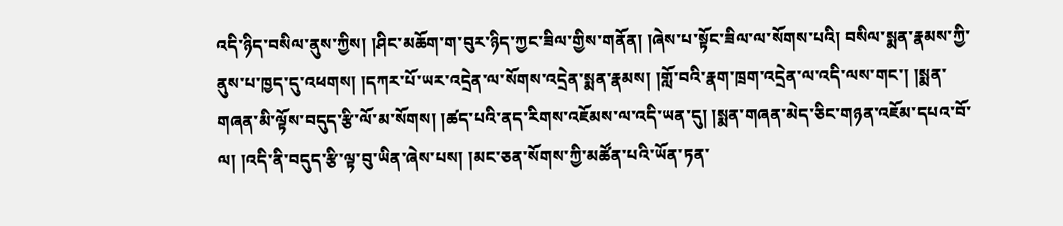འདི་ཉིད་བསིལ་ནུས་ཀྱིས། །ཤིང་མཆོག་ག་བུར་ཉིད་ཀྱང་ཟིལ་གྱིས་གནོན། །ཞེས་པ་སྟོང་ཟིལ་ལ་སོགས་པའི། བསིལ་སྨན་རྣམས་ཀྱི་ནུས་པ་ཁྱད་དུ་འཕགས། །དཀར་པོ་ཡར་འདྲེན་ལ་སོགས་འདྲེན་སྨན་རྣམས། །གློ་བའི་རྣག་ཁྲག་འདྲེན་ལ་འདི་ལས་གང་། །སྨན་གཞན་མི་ལྟོས་བདུད་རྩི་ལོ་མ་སོགས། །ཚད་པའི་ནད་རིགས་འཇོམས་ལ་འདི་ཡན་དུ། །སྨན་གཞན་མེད་ཅིང་གཉན་འཇོམ་དཔའ་བོ་ལ། །འདི་ནི་བདུད་རྩི་ལྟ་བུ་ཡིན་ཞེས་པས། །མང་ཅན་སོགས་ཀྱི་མཚོན་པའི་ཡོན་ཏན་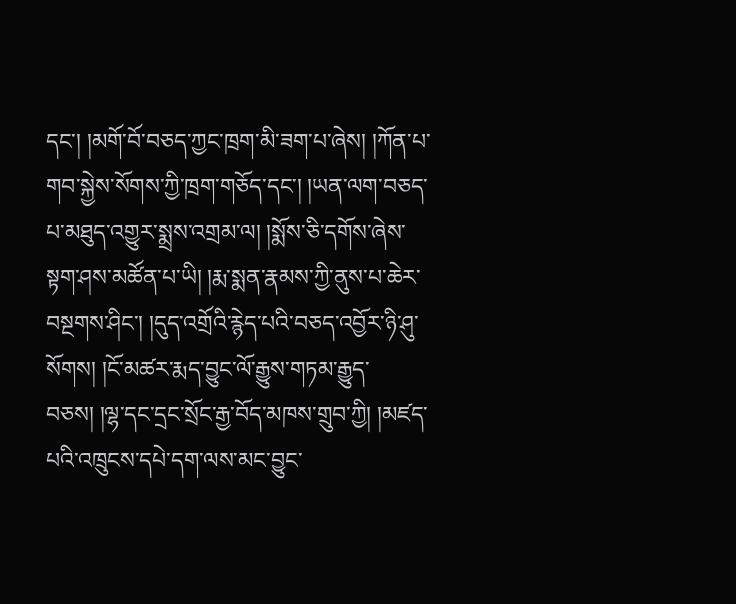དང་། །མགོ་བོ་བཅད་ཀྱང་ཁྲག་མི་ཟག་པ་ཞེས། །ཀོན་པ་གབ་སྐྱེས་སོགས་ཀྱི་ཁྲག་གཅོད་དང་། །ཡན་ལག་བཅད་པ་མཐུད་འགྱུར་སྨྲས་འགྲམ་ལ། །སྨོས་ཅི་དགོས་ཞེས་སྟག་ཤས་མཚོན་པ་ཡི། །རྨ་སྨན་རྣམས་ཀྱི་ནུས་པ་ཆེར་བསྔགས་ཤིང་། །དུད་འགྲོའི་རྙེད་པའི་བཅད་འབྱོར་ཉི་ཤུ་སོགས། །ངོ་མཚར་རྨད་བྱུང་ལོ་རྒྱུས་གཏམ་རྒྱུད་བཅས། །ལྷ་དང་དྲང་སྲོང་རྒྱ་བོད་མཁས་གྲུབ་ཀྱི། །མཛད་པའི་འཁྲུངས་དཔེ་དག་ལས་མང་བྱུང་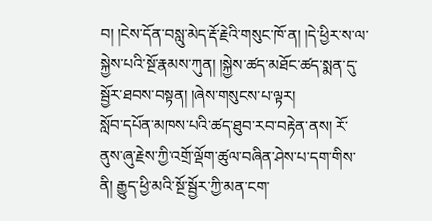བ། །ངེས་དོན་བསླུ་མེད་རྡོ་རྗེའི་གསུང་ཁོ་ན། །དེ་ཕྱིར་ས་ལ་སྐྱེས་པའི་སྔོ་རྣམས་ཀུན། །སྐྱེས་ཚད་མཐོང་ཚད་སྨན་དུ་སྦྱོར་ཐབས་བསྟན། །ཞེས་གསུངས་པ་ལྟར།
སློབ་དཔོན་མཁས་པའི་ཚད་ཐུབ་རབ་བརྟེན་ནས། རོ་ནུས་ཞུ་རྗེས་ཀྱི་འགྲོ་ལྡོག་ཚུལ་བཞིན་ཤེས་པ་དག་གིས་ནི། རྒྱུད་ཕྱི་མའི་སྔོ་སྦྱོར་ཀྱི་མན་ངག་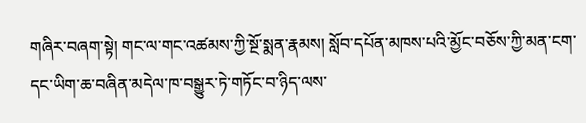གཞིར་བཞག་སྟེ། གང་ལ་གང་འཚམས་ཀྱི་སྔོ་སྨན་རྣམས། སློབ་དཔོན་མཁས་པའི་མྱོང་བཅོས་ཀྱི་མན་ངག་དང་ཡིག་ཆ་བཞིན་མདེལ་ཁ་བསྒྱུར་ཏེ་གཏོང་བ་ཉིད་ལས་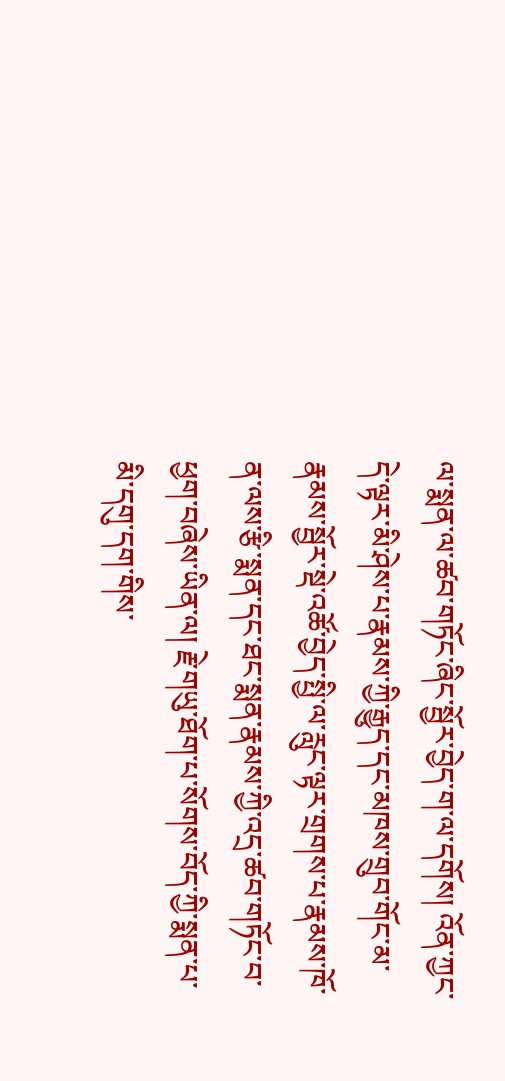ལ་སྨན་ལ་ཚབ་གཏོང་ཞིང་སྦྱོར་བྱེད་ག་ལ་དགོས། འོན་ཀྱང་དེ་ལྟར་མི་ཤེས་པ་རྣམས་ཀྱི་རྒྱུད་དང་མཁས་གྲུབ་གོང་མ་རྣམས་སྦྱོར་སྡེ་འཚོ་བྱེད་སྤྱི་ལ་རླུང་ལྟར་གྲགས་པ་རྣམས་ཁོ་ན་ལས་རྩི་སྨན་དང་ཐང་སྨན་རྣམས་ཀྱི་འདྲ་ཚབ་གཏོང་བ་ཕྱག་བཞེས་ཡིན་ལ། རྗེ་གཡུ་ཐོག་པ་སོགས་བོད་ཀྱི་སྨན་པ་མི་དགུ་དག་གིས་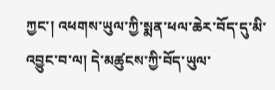ཀྱང་། འཕགས་ཡུལ་ཀྱི་སྨན་ཕལ་ཆེར་བོད་དུ་མི་འབྱུང་བ་ལ། དེ་མཚུངས་ཀྱི་བོད་ཡུལ་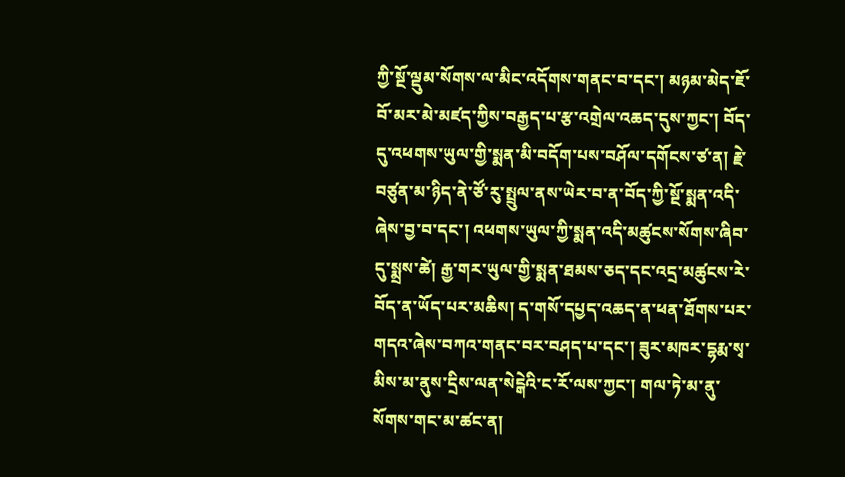ཀྱི་སྔོ་ལྡུམ་སོགས་ལ་མིང་འདོགས་གནང་བ་དང་། མཉམ་མེད་ཇོ་བོ་མར་མེ་མཛད་ཀྱིས་བརྒྱད་པ་རྩ་འགྲེལ་འཆད་དུས་ཀྱང་། བོད་དུ་འཕགས་ཡུལ་གྱི་སྨན་མི་བདོག་པས་བཤོལ་དགོངས་ཙ་ན། རྗེ་བཙུན་མ་ཉིད་ནེ་ཙོ་རུ་སྤྲུལ་ནས་ཡེར་བ་ན་བོད་ཀྱི་སྔོ་སྨན་འདི་ཞེས་བྱ་བ་དང་། འཕགས་ཡུལ་ཀྱི་སྨན་འདི་མཚུངས་སོགས་ཞིབ་དུ་སྨྲས་ཚེ། རྒྱ་གར་ཡུལ་གྱི་སྨན་ཐམས་ཅད་དང་འདྲ་མཚུངས་རེ་བོད་ན་ཡོད་པར་མཆིས། ད་གསོ་དཔྱད་འཆད་ན་ཕན་ཐོགས་པར་གདའ་ཞེས་བཀའ་གནང་བར་བཤད་པ་དང་། ཟུར་མཁར་དྷརྨ་སྭ་མིས་མ་ནུས་དྲིས་ལན་སེངྒེའི་ང་རོ་ལས་ཀྱང་། གལ་ཏེ་མ་ནུ་སོགས་གང་མ་ཚང་ན།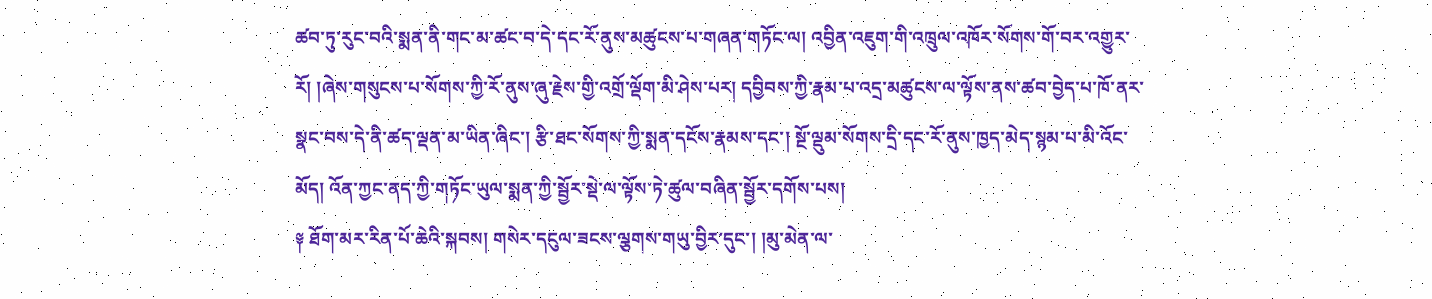ཚབ་ཏུ་རུང་བའི་སྨན་ནི་གང་མ་ཚང་བ་དེ་དང་རོ་ནུས་མཚུངས་པ་གཞན་གཏོང་ལ། འབྱིན་འཇུག་གི་འཁྲུལ་འཁོར་སོགས་གོ་བར་འགྱུར་རོ། །ཞེས་གསུངས་པ་སོགས་ཀྱི་རོ་ནུས་ཞུ་རྗེས་གྱི་འགྲོ་ལྡོག་མི་ཤེས་པར། དབྱིབས་ཀྱི་རྣམ་པ་འདྲ་མཚུངས་ལ་ལྟོས་ནས་ཚབ་བྱེད་པ་ཁོ་ནར་སྣང་བས་དེ་ནི་ཚད་ལྡན་མ་ཡིན་ཞིང་། རྩི་ཐང་སོགས་ཀྱི་སྨན་དངོས་རྣམས་དང་། སྔོ་ལྡུམ་སོགས་དྲི་དང་རོ་ནུས་ཁྱད་མེད་སྙམ་པ་མི་འོང་མོད། འོན་ཀྱང་ནད་ཀྱི་གཏོང་ཡུལ་སྨན་ཀྱི་སྦྱོར་སྡེ་ལ་ལྟོས་ཏེ་ཚུལ་བཞིན་སྦྱོར་དགོས་པས།
༈ ཐོག་མར་རིན་པོ་ཆེའི་སྐབས། གསེར་དངུལ་ཟངས་ལྕགས་གཡུ་བྱིར་དུང་། །མུ་མེན་ལ་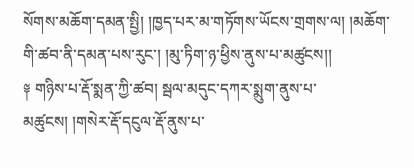སོགས་མཆོག་དམན་སྤྱི། །ཁྱད་པར་མ་གཏོགས་ཡོངས་གྲགས་ལ། །མཆོག་གི་ཚབ་ནི་དམན་པས་རུང་། །མུ་ཏིག་ཉ་ཕྱིས་ནུས་པ་མཚུངས།།
༈ གཉིས་པ་རྡོ་སྨན་ཀྱི་ཚབ། སྦལ་མདུང་དཀར་སྨུག་ནུས་པ་མཚུངས། །གསེར་རྡོ་དངུལ་རྡོ་ནུས་པ་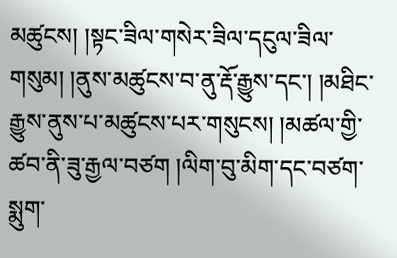མཚུངས། །སྟང་ཟིལ་གསེར་ཟིལ་དངུལ་ཟིལ་གསུམ། །ནུས་མཚུངས་བ་ནུ་རྡོ་རྒྱུས་དང་། །མཐིང་རྒྱུས་ནུས་པ་མཚུངས་པར་གསུངས། །མཚལ་གྱི་ཚབ་ནི་ཟུ་རྒྱལ་བཙག །ལིག་བུ་མིག་དང་བཙག་སྨུག་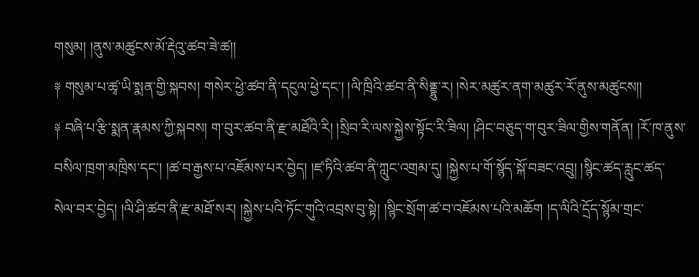གསུམ། །ནུས་མཚུངས་མོ་རྡེའུ་ཚབ་ཟེ་ཚ།།
༈ གསུམ་པ་ཚྭ་ཡི་སྨན་གྱི་སྐབས། གསེར་ཕྱེ་ཚབ་ནི་དངུལ་ཕྱེ་དང་། །ལི་ཁྲིའི་ཚབ་ནི་སིནྡྷུ་ར། །སེར་མཚུར་ནག་མཚུར་རོ་ནུས་མཚུངས།།
༈ བཞི་པ་རྩི་སྨན་རྣམས་ཀྱི་སྐབས། ག་བུར་ཚབ་ནི་རྫ་མཐོའི་རི། །སྲིབ་རི་ལས་སྐྱེས་སྟོང་རི་ཟིལ། །ཤིང་བཅུད་ག་བུར་ཟིལ་གྱིས་གནོན། །རོ་ཁ་ནུས་བསིལ་ཁྲག་མཁྲིས་དང་། །ཚ་བ་རྒྱས་པ་འཇོམས་པར་བྱེད། །ཛ་ཏིའི་ཚབ་ནི་ཀླུང་འགྲམ་དུ། །སྐྱེས་པ་གོ་སྙོད་སྐོ་བཟང་འབྲུ། །སྙིང་ཚད་རླུང་ཚད་སེལ་བར་བྱེད། །ལི་ཤི་ཚབ་ནི་རྫ་མཐོ་སར། །སྐྱེས་པའི་ཏོང་གུའི་འབྲས་བུ་སྟེ། །སྙིང་སྲོག་ཚ་བ་འཇོམས་པའི་མཆོག །ད་ལིའི་དྲོད་སྙོམ་གྲང་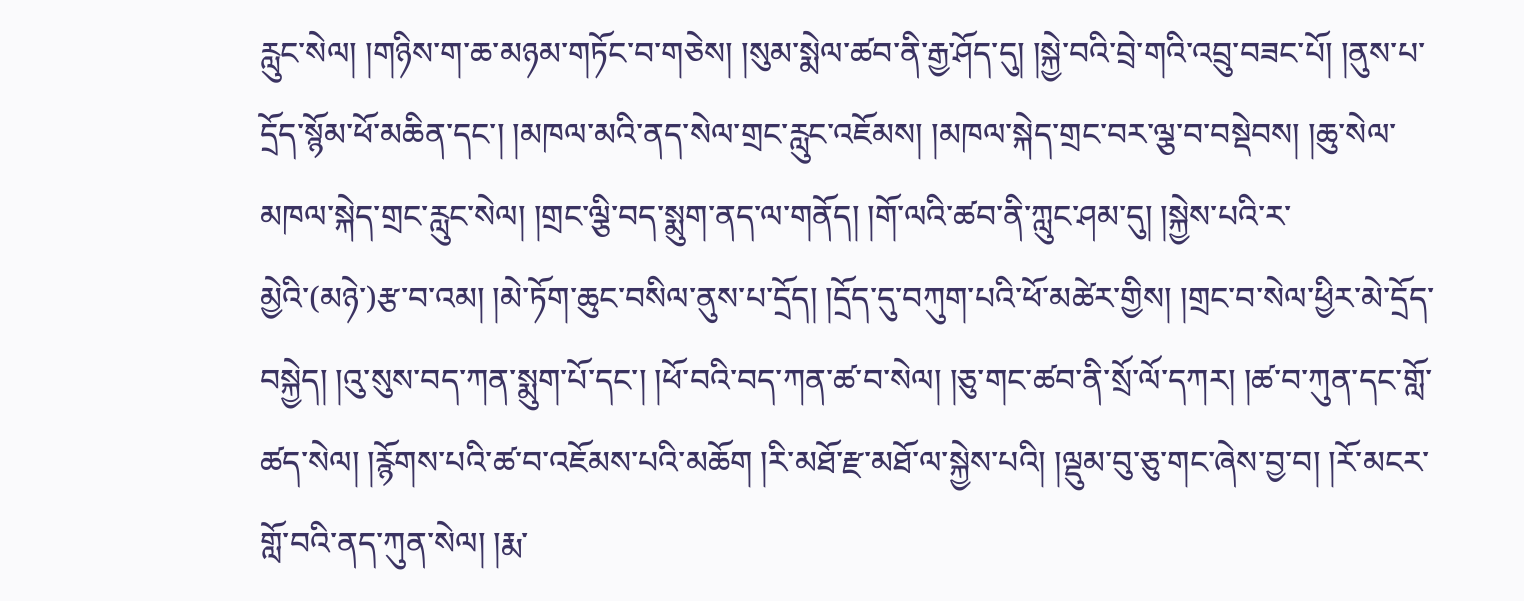རླུང་སེལ། །གཉིས་ག་ཆ་མཉམ་གཏོང་བ་གཅེས། །སུམ་སྨེལ་ཚབ་ནི་རྒྱ་ཤོད་དུ། །སྐྱེ་བའི་བྲེ་གའི་འབྲུ་བཟང་པོ། །ནུས་པ་དྲོད་སྙོམ་ཕོ་མཆིན་དང་། །མཁལ་མའི་ནད་སེལ་གྲང་རླུང་འཇོམས། །མཁལ་སྐེད་གྲང་བར་ལྕ་བ་བསྡེབས། །ཆུ་སེལ་མཁལ་སྐེད་གྲང་རླུང་སེལ། །གྲང་ལྕི་བད་སྨུག་ནད་ལ་གནོད། །གོ་ལའི་ཚབ་ནི་ཀླུང་ཤམ་དུ། །སྐྱེས་པའི་ར་མྱེའི་(མཉེ་)རྩ་བ་འམ། །མེ་ཏོག་ཆུང་བསིལ་ནུས་པ་དྲོད། །དྲོད་དུ་བཀུག་པའི་ཕོ་མཚེར་གྱིས། །གྲང་བ་སེལ་ཕྱིར་མེ་དྲོད་བསྐྱེད། །འུ་སུས་བད་ཀན་སྨུག་པོ་དང་། །ཕོ་བའི་བད་ཀན་ཚ་བ་སེལ། །ཅུ་གང་ཚབ་ནི་སྲོ་ལོ་དཀར། །ཚ་བ་ཀུན་དང་གློ་ཚད་སེལ། །རྙོགས་པའི་ཚ་བ་འཇོམས་པའི་མཆོག །རི་མཐོ་རྫ་མཐོ་ལ་སྐྱེས་པའི། །ལྡུམ་བུ་ཅུ་གང་ཞེས་བྱ་བ། །རོ་མངར་གློ་བའི་ནད་ཀུན་སེལ། །རྨ་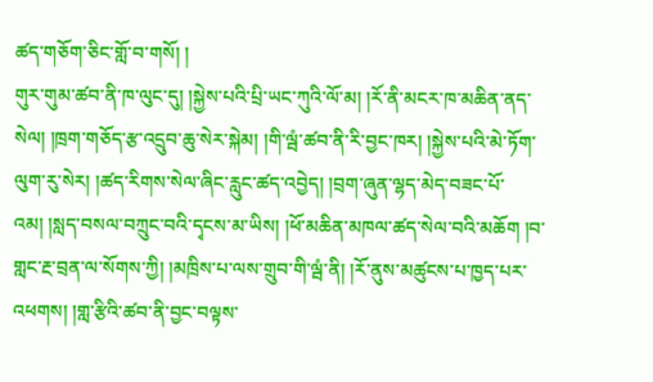ཚད་གཅོག་ཅིང་གློ་བ་གསོ། །
གུར་གུམ་ཚབ་ནི་ཁ་ལུང་དུ། །སྐྱེས་པའི་པྲི་ཡང་ཀུའི་ལོ་མ། །རོ་ནི་མངར་ཁ་མཆིན་ནད་སེལ། །ཁྲག་གཅོད་རྩ་འདྲུབ་ཆུ་སེར་སྐེམ། །གི་ལྦཾ་ཚབ་ནི་རི་བྱང་ཁར། །སྐྱེས་པའི་མེ་ཏོག་ལུག་རུ་སེར། །ཚད་རིགས་སེལ་ཞིང་རླུང་ཚད་འབྱེད། །བྲག་ཞུན་ལྷད་མེད་བཟང་པོ་འམ། །སླད་བསལ་བཀྲུང་བའི་དྭངས་མ་ཡིས། །ཕོ་མཆིན་མཁལ་ཚད་སེལ་བའི་མཆོག །བ་གླང་རྔ་བྲན་ལ་སོགས་ཀྱི། །མཁྲིས་པ་ལས་གྲུབ་གི་ལྦཾ་ནི། །རོ་ནུས་མཚུངས་པ་ཁྱད་པར་འཕགས། །གླ་རྩིའི་ཚབ་ནི་བྱང་བལྟས་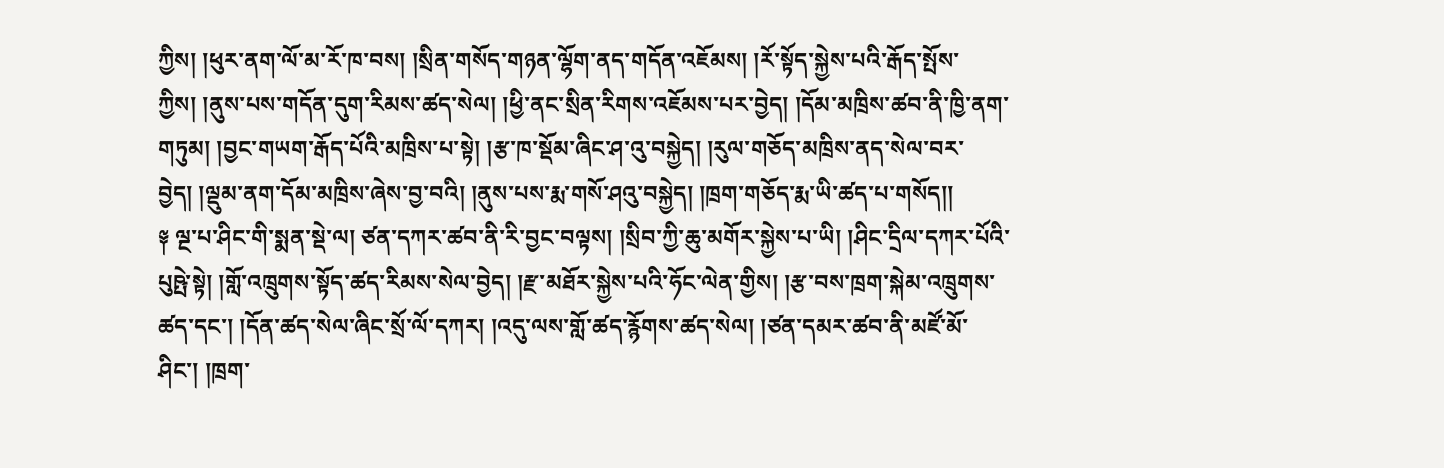ཀྱིས། །ཕུར་ནག་ལོ་མ་རོ་ཁ་བས། །སྲིན་གསོད་གཉན་ལྷོག་ནད་གདོན་འཇོམས། །རོ་སྟོད་སྐྱེས་པའི་རྒོད་སྤོས་ཀྱིས། །ནུས་པས་གདོན་དུག་རིམས་ཚད་སེལ། །ཕྱི་ནང་སྲིན་རིགས་འཇོམས་པར་བྱེད། །དོམ་མཁྲིས་ཚབ་ནི་ཁྱི་ནག་གཏུམ། །བྱང་གཡག་རྒོད་པོའི་མཁྲིས་པ་སྟེ། །རྩ་ཁ་སྡོམ་ཞིང་ཤ་འུ་བསྐྱེད། །རུལ་གཅོད་མཁྲིས་ནད་སེལ་བར་བྱེད། །ལྡུམ་ནག་དོམ་མཁྲིས་ཞེས་བྱ་བའི། །ནུས་པས་རྨ་གསོ་ཤའུ་བསྐྱེད། །ཁྲག་གཅོད་རྨ་ཡི་ཚད་པ་གསོད།།
༈ ལྔ་པ་ཤིང་གི་སྨན་སྡེ་ལ། ཙན་དཀར་ཚབ་ནི་རི་བྱང་བལྟས། །སྲིབ་ཀྱི་ཆུ་མགོར་སྐྱེས་པ་ཡི། །ཤིང་དྲིལ་དཀར་པོའི་པུཥྤེ་སྟེ། །གློ་འཁྲུགས་སྟོད་ཚད་རིམས་སེལ་བྱེད། །རྫ་མཐོར་སྐྱེས་པའི་ཧོང་ལེན་གྱིས། །རྩ་བས་ཁྲག་སྐེམ་འཁྲུགས་ཚད་དང་། །དོན་ཚད་སེལ་ཞིང་སྲོ་ལོ་དཀར། །འདུ་ལས་གློ་ཚད་རྙོགས་ཚད་སེལ། །ཙན་དམར་ཚབ་ནི་མཛོ་མོ་ཤིང་། །ཁྲག་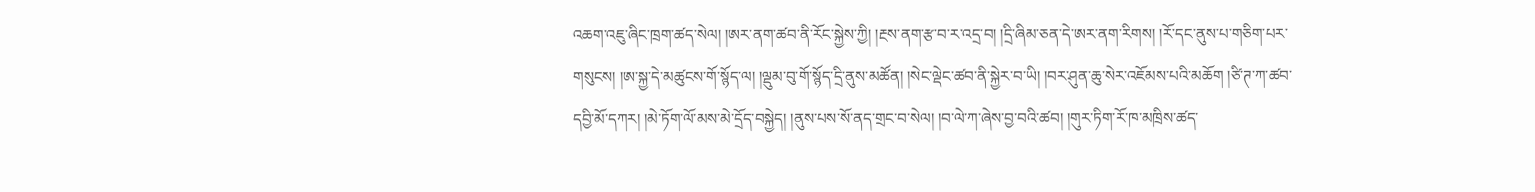འཆག་འཇུ་ཞིང་ཁྲག་ཚད་སེལ། །ཨར་ནག་ཚབ་ནི་རོང་སྐྱེས་ཀྱི། །རྔས་ནག་རྩ་བ་ར་འདྲ་བ། །དྲི་ཞིམ་ཅན་དེ་ཨར་ནག་རིགས། །རོ་དང་ནུས་པ་གཅིག་པར་གསུངས། །ཨ་སྐྱ་དེ་མཚུངས་གོ་སྙོད་ལ། །ལྡུམ་བུ་གོ་སྙོད་དྲི་ནུས་མཚོན། །སེང་ལྡེང་ཚབ་ནི་སྐྱེར་བ་ཡི། །བར་ཤུན་ཆུ་སེར་འཇོམས་པའི་མཆོག །ཙི་ཊ་ཀ་ཚབ་དབྱི་མོ་དཀར། །མེ་ཏོག་ལོ་མས་མེ་དྲོད་བསྐྱེད། །ནུས་པས་སོ་ནད་གྲང་བ་སེལ། །བ་ལེ་ཀ་ཞེས་བྱ་བའི་ཚབ། །གུར་ཏིག་རོ་ཁ་མཁྲིས་ཚད་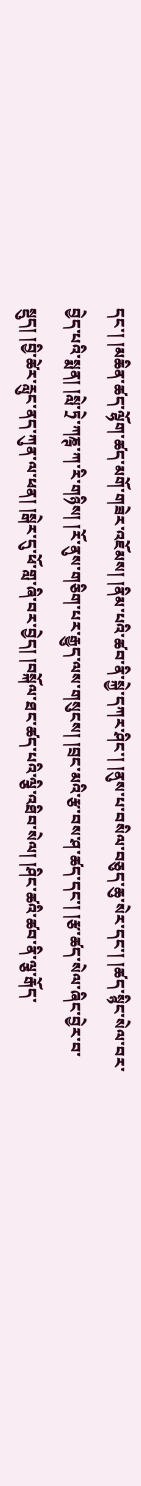དང་། །མཆིན་ཚད་ལྷོག་ཚད་མགོ་གཟེར་འཇོམས། །ནིམ་པའི་ཚབ་ནི་སྐྱེ་དཀར་ཤིང་། །ནུས་པ་བསིལ་བཅུད་ཆུ་སེར་དང་། །ཚད་སྙིང་སེལ་བར་བྱེད་པའི་སྨན། །སླེ་ཏྲེ་ཀཎྚ་ཀ་རི་གཉིས། །རོ་ནུས་གཅིག་པར་རྒྱུད་ལས་གསུངས། །བྲང་མའི་རྩ་བས་ཤ་ཚད་དང་། །རྩ་ཚད་སེལ་ཞིང་བྱེར་བ་སྡུད། །བྱི་ཚེར་རླུང་ནད་ཀུན་ལ་ཕན། །སྒེར་དུ་ཕོ་གླ་ཞི་བར་བྱེད། །བསྐོལ་ཐང་ཚད་པའི་ལྕི་འཐིབ་སེལ། །ཤིང་ཚའི་ཚབ་ནི་ལྕ་རྒོད་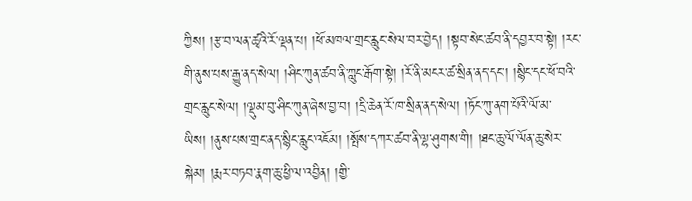ཀྱིས། །རྩ་བ་ལན་ཚྭའི་རོ་ལྡན་པ། །ཕོ་མཁལ་གྲང་རླུང་སེལ་བར་བྱེད། །སྟབ་སེང་ཚབ་ནི་དབྱར་བ་སྟེ། །རང་གི་ནུས་པས་རྒྱུ་ནད་སེལ། །ཤིང་ཀུན་ཚབ་ནི་ཀླུང་རྒོག་སྟེ། །རོ་ནི་མངར་ཚ་སྲིན་ནད་དང་། །སྙིང་དང་ཕོ་བའི་གྲང་རླུང་སེལ། །ལྡུམ་བུ་ཤིང་ཀུན་ཞེས་བྱ་བ། །དྲི་ཆེན་རོ་ཁ་སྲིན་ནད་སེལ། །ཏོང་ཀུ་ནག་པོའི་ལོ་མ་ཡིས། །ནུས་པས་གྲང་ནད་སྙིང་རླུང་འཇོམ། །སྤོས་དཀར་ཚབ་ནི་ལྷ་ཤུགས་གི། །ཐང་ཆུ་ལོ་ལོན་ཆུ་སེར་སྐེམ། །རྨར་བཏབ་རྣག་ཆུ་ཕྱི་ལ་འབྱིན། །གྱི་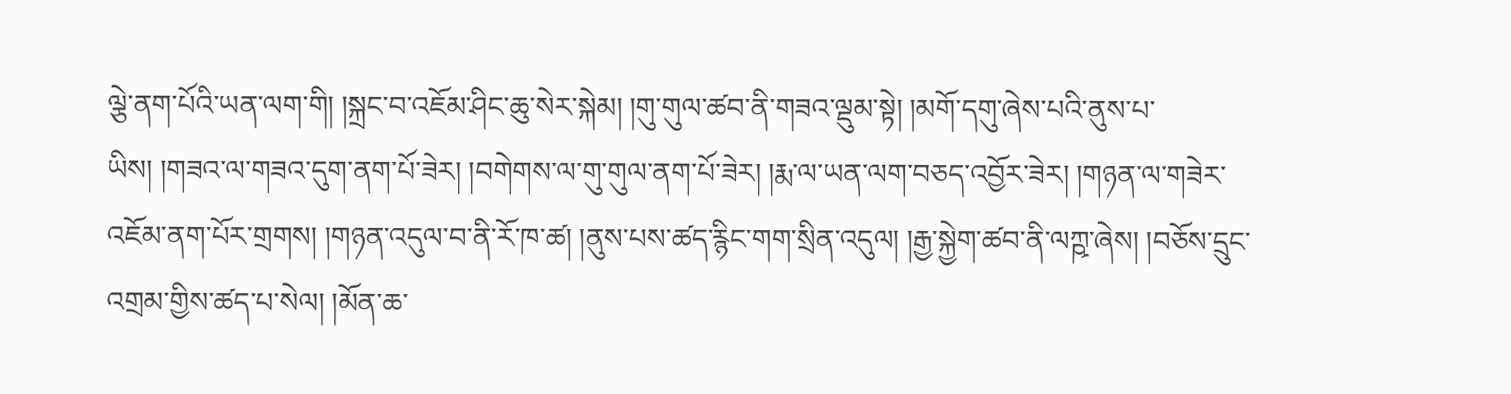ལྕེ་ནག་པོའི་ཡན་ལག་གི། །སྐྲང་བ་འཇོམ་ཤིང་ཆུ་སེར་སྐེམ། །གུ་གུལ་ཚབ་ནི་གཟའ་ལྡུམ་སྟེ། །མགོ་དགུ་ཞེས་པའི་ནུས་པ་ཡིས། །གཟའ་ལ་གཟའ་དུག་ནག་པོ་ཟེར། །བགེགས་ལ་གུ་གུལ་ནག་པོ་ཟེར། །རྨ་ལ་ཡན་ལག་བཅད་འབྱོར་ཟེར། །གཉན་ལ་གཟེར་འཇོམ་ནག་པོར་གྲགས། །གཉན་འདུལ་བ་ནི་རོ་ཁ་ཚ། །ནུས་པས་ཚད་རྙིང་གག་སྲིན་འདུལ། །རྒྱ་སྐྱེག་ཚབ་ནི་ལཀྵ་ཞེས། །བཅོས་དྲུང་འགྲམ་གྱིས་ཚད་པ་སེལ། །མོན་ཆ་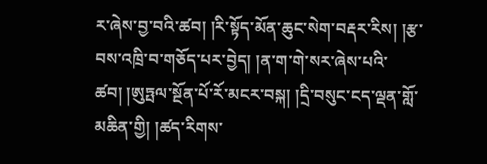ར་ཞེས་བྱ་བའི་ཚབ། །རི་སྟོད་མོན་ཆུང་སེག་བརྡར་རིས། །རྩ་བས་འཁྲི་བ་གཅོད་པར་བྱེད། །ན་ག་གེ་སར་ཞེས་པའི་ཚབ། །ཨུཏྤལ་སྔོན་པོ་རོ་མངར་བསྐ། །དྲི་བསུང་ངད་ལྡན་གློ་མཆིན་གྱི། །ཚད་རིགས་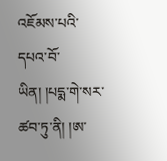འཇོམས་པའི་དཔའ་བོ་ཡིན། །པདྨ་གེ་སར་ཚབ་ཏུ་ནི། །ཨ་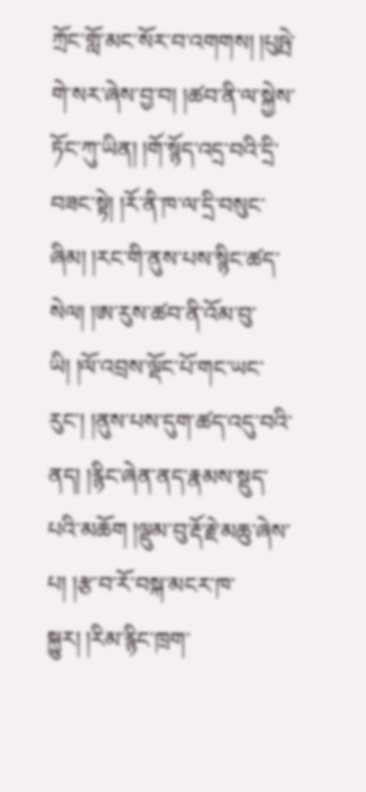ཀྲོང་གློ་མང་སོར་བ་འགགས། །པུཥྤེ་གེ་སར་ཞེས་བྱ་བ། །ཚབ་ནི་ལ་སྐྱེས་ཏོང་ཀུ་ཡིན། །གོ་སྙོད་འདྲ་བའི་དྲི་བཟང་སྟེ། །རོ་ནི་ཁ་ལ་དྲི་བསུང་ཞིམ། །རང་གི་ནུས་པས་སྙིང་ཚད་སེལ། །ཨ་རུས་ཚབ་ནི་འོམ་བུ་ཡི། །ལོ་འབྲས་ལྡོང་པོ་གང་ཡང་རུང་། །ནུས་པས་དུག་ཚད་འདུ་བའི་ནད། །རྙིང་ཞེན་ནད་རྣམས་སྡུད་པའི་མཆོག །ལྡུམ་བུ་རྡོ་རྗེ་མཆུ་ཞེས་པ། །རྩ་བ་རོ་བསྐ་མངར་ཁ་སྐྱུར། །རིམ་རྙིང་ཁྲག་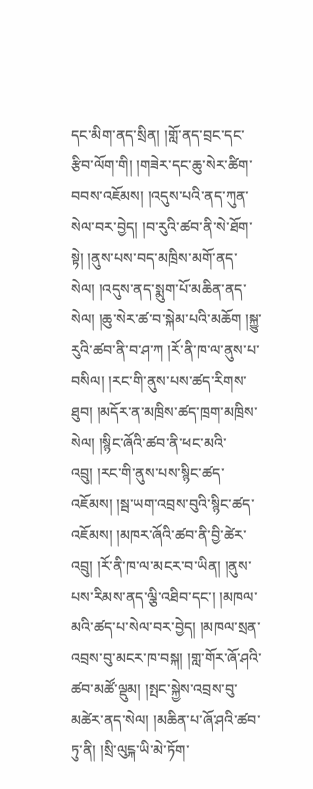དང་མིག་ནད་སྲིན། །གློ་ནད་བྲང་དང་རྩིབ་ལོག་གི། །གཟེར་དང་ཆུ་སེར་ཚིག་བབས་འཇོམས། །འདུས་པའི་ནད་ཀུན་སེལ་བར་བྱེད། །བ་རུའི་ཚབ་ནི་སེ་ཐོག་སྟེ། །ནུས་པས་བད་མཁྲིས་མགོ་ནད་སེལ། །འདུས་ནད་སྨུག་པོ་མཆིན་ནད་སེལ། །ཆུ་སེར་ཚ་བ་སྐེམ་པའི་མཆོག །སྐྱུ་རུའི་ཚབ་ནི་བ་ཤ་ཀ །རོ་ནི་ཁ་ལ་ནུས་པ་བསིལ། །རང་གི་ནུས་པས་ཚད་རིགས་ཐུབ། །མདོར་ན་མཁྲིས་ཚད་ཁྲག་མཁྲིས་སེལ། །སྙིང་ཞོའི་ཚབ་ནི་ཕང་མའི་འབྲུ། །རང་གི་ནུས་པས་སྙིང་ཚད་འཇོམས། །སྦ་ཡག་འབྲས་བུའི་སྙིང་ཚད་འཇོམས། །མཁར་ཞོའི་ཚབ་ནི་བྱི་ཚེར་འབྲུ། །རོ་ནི་ཁ་ལ་མངར་བ་ཡིན། །ནུས་པས་རིམས་ནད་ལྕི་འཐིབ་དང་། །མཁལ་མའི་ཚད་པ་སེལ་བར་བྱེད། །མཁལ་སྲན་འབྲས་བུ་མངར་ཁ་བསྐ། །གླ་གོར་ཞོ་ཤའི་ཚབ་མཚོ་ལྡུམ། །སྤང་སྐྱེས་འབྲས་བུ་མཚེར་ནད་སེལ། །མཆིན་པ་ཞོ་ཤའི་ཚབ་ཏུ་ནི། །སྲི་ལུངྐ་ཡི་མེ་ཏོག་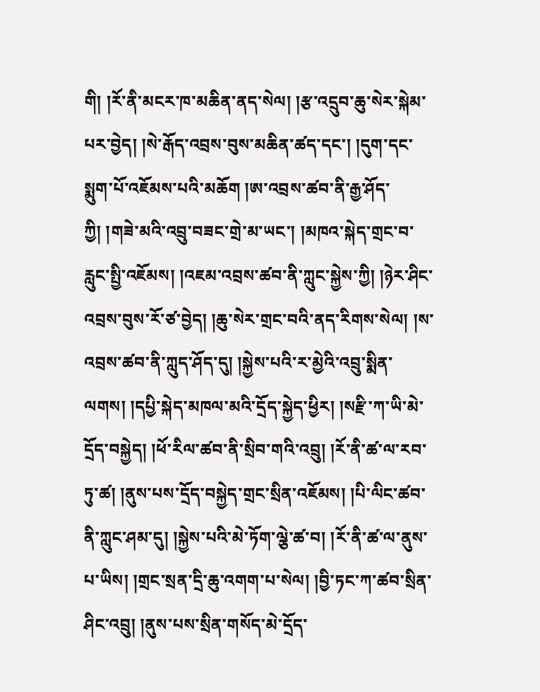གི། །རོ་ནི་མངར་ཁ་མཆིན་ནད་སེལ། །རྩ་འདྲུབ་ཆུ་སེར་སྐེམ་པར་བྱེད། །སེ་རྒོད་འབྲས་བུས་མཆིན་ཚད་དང་། །དུག་དང་སྨུག་པོ་འཇོམས་པའི་མཆོག །ཨ་འབྲས་ཚབ་ནི་རྒྱ་ཤོད་ཀྱི། །གཟེ་མའི་འབྲུ་བཟང་གྲེ་མ་ཡང་། །མཁའ་སྐེད་གྲང་བ་རླུང་སྤྱི་འཇོམས། །འཇམ་འབྲས་ཚབ་ནི་ཀླུང་སྐྱེས་ཀྱི། །ཉེར་ཤིང་འབྲས་བུས་རོ་ཙ་བྱེད། །ཆུ་སེར་གྲང་བའི་ནད་རིགས་སེལ། །ས་འབྲས་ཚབ་ནི་ཀླུད་ཤོད་དུ། །སྐྱེས་པའི་ར་མྱེའི་འབྲུ་སྨིན་ལགས། །དཔྱི་སྐེད་མཁལ་མའི་དྲོད་སྐྱེད་ཕྱིར། །སརྫི་ཀ་ཡི་མེ་དྲོད་བསྐྱེད། །ཕོ་རིལ་ཚབ་ནི་སྲིབ་གའི་འབྲུ། །རོ་ནི་ཚ་ལ་རབ་ཏུ་ཚ། །ནུས་པས་དྲོད་བསྐྱེད་གྲང་སྲིན་འཇོམས། །པི་ལིང་ཚབ་ནི་ཀླུང་ཤམ་དུ། །སྐྱེས་པའི་མེ་ཏོག་ལྕེ་ཚ་བ། །རོ་ནི་ཚ་ལ་ནུས་པ་ཡིས། །གྲང་སྲན་དྲི་ཆུ་འགག་པ་སེལ། །བྱི་ཏང་ཀ་ཚབ་སྲིན་ཤིང་འབྲུ། །ནུས་པས་སྲིན་གསོད་མེ་དྲོད་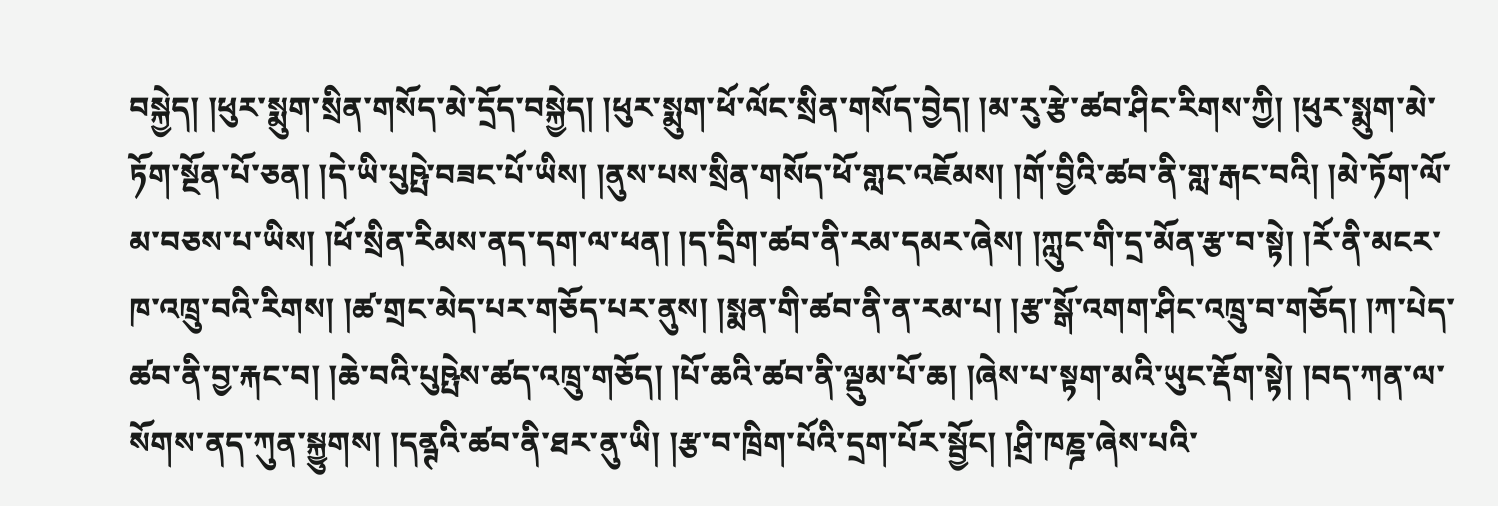བསྐྱེད། །ཕུར་སྨུག་སྲིན་གསོད་མེ་དྲོད་བསྐྱེད། །ཕུར་སྨུག་ཕོ་ལོང་སྲིན་གསོད་བྱེད། །མ་རུ་རྩེ་ཚབ་ཤིང་རིགས་ཀྱི། །ཕུར་སྨུག་མེ་ཏོག་སྔོན་པོ་ཅན། །དེ་ཡི་པུཥྤེ་བཟང་པོ་ཡིས། །ནུས་པས་སྲིན་གསོད་ཕོ་གླང་འཇོམས། །གོ་བྱིའི་ཚབ་ནི་གླ་རྒང་བའི། །མེ་ཏོག་ལོ་མ་བཅས་པ་ཡིས། །ཕོ་སྲིན་རིམས་ནད་དག་ལ་ཕན། །ད་དྲིག་ཚབ་ནི་རམ་དམར་ཞེས། །ཀླུང་གི་དྲ་མོན་རྩ་བ་སྟེ། །རོ་ནི་མངར་ཁ་འཁྲུ་བའི་རིགས། །ཚ་གྲང་མེད་པར་གཅོད་པར་ནུས། །སྨན་གི་ཚབ་ནི་ན་རམ་པ། །རྩ་སྒོ་འགག་ཤིང་འཁྲུ་བ་གཅོད། །ཀ་པེད་ཚབ་ནི་བྱ་རྐང་བ། །ཆེ་བའི་པུཥྤེས་ཚད་འཁྲུ་གཅོད། །པོ་ཆའི་ཚབ་ནི་ལྡུམ་པོ་ཆ། །ཞེས་པ་སྟག་མའི་ཡུང་རྡོག་སྟེ། །བད་ཀན་ལ་སོགས་ནད་ཀུན་སྐྱུགས། །དནྚའི་ཚབ་ནི་ཐར་ནུ་ཡི། །རྩ་བ་ཁྲིག་པོའི་དྲག་པོར་སྦྱོང། །ཤྲི་ཁཎྜ་ཞེས་པའི་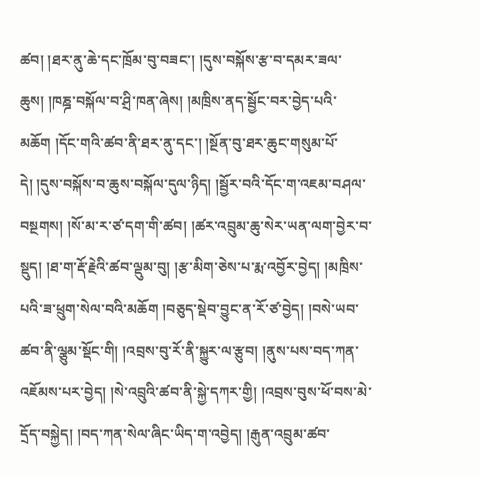ཚབ། །ཐར་ནུ་ཆེ་དང་ཁྲོམ་བུ་བཟང་། །དུས་བསྐོས་རྩ་བ་དམར་ཟལ་ཆུས། །ཁཎྜ་བསྐོལ་བ་ཤྲི་ཁན་ཞེས། །མཁྲིས་ནད་སྦྱོང་བར་བྱེད་པའི་མཆོག །དོང་གའི་ཚབ་ནི་ཐར་ནུ་དང་། །སྔོན་བུ་ཐར་ཆུང་གསུམ་པོ་དེ། །དུས་བསྐོས་བ་ཆུས་བསྐོལ་དུལ་ཉིད། །སྦྱོར་བའི་དོང་ག་འཇམ་བཤལ་བསྔགས། །སོ་མ་ར་ཙ་དག་གི་ཚབ། །ཚར་འབྲུམ་ཆུ་སེར་ཡན་ལག་བྱེར་བ་སྡུད། །ཐ་ག་རྡོ་རྗེའི་ཚབ་ལྡུམ་བུ། །རྩ་མིག་ཅེས་པ་རྨ་འབྱོར་བྱེད། །མཁྲིས་པའི་ཟ་ཕྲུག་སེལ་བའི་མཆོག །བཅུད་སྡེབ་བྱུང་ན་རོ་ཙ་བྱེད། །བསེ་ཡབ་ཚབ་ནི་ལྕུམ་སྡོང་གི། །འབྲས་བུ་རོ་ནི་སྐྱུར་ལ་རྩུབ། །ནུས་པས་བད་ཀན་འཇོམས་པར་བྱེད། །སེ་འབྲུའི་ཚབ་ནི་སྐྱེ་དཀར་གྱི། །འབྲས་བུས་ཕོ་བས་མེ་དྲོད་བསྐྱེད། །བད་ཀན་སེལ་ཞིང་ཡིད་ག་འབྱེད། །རྒུན་འབྲུམ་ཚབ་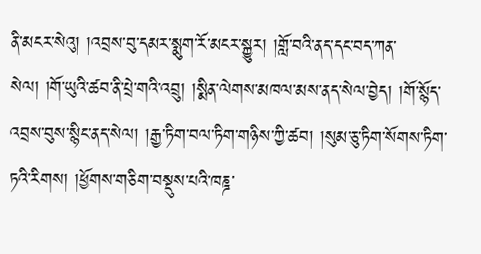ནི་མངར་སེའུ། །འབྲས་བུ་དམར་སྨུག་རོ་མངར་སྐྱུར། །གློ་བའི་ནད་དང་བད་ཀན་སེལ། །གོ་ཡུའི་ཚབ་ནི་པྲེ་གའི་འབྲུ། །སྨིན་ལེགས་མཁལ་མས་ནད་སེལ་བྱེད། །གོ་སྙོད་འབྲས་བུས་སྙིང་ནད་སེལ། །རྒྱ་ཏིག་བལ་ཏིག་གཉིས་ཀྱི་ཚབ། །སུམ་ཅུ་ཏིག་སོགས་ཏིག་ཏའི་རིགས། །ཕྱོགས་གཅིག་བསྡུས་པའི་ཁཎྜ་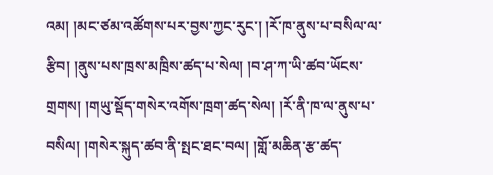འམ། །མང་ཙམ་འཚོགས་པར་བྱས་ཀྱང་རུང་། །རོ་ཁ་ནུས་པ་བསིལ་ལ་རྩིབ། །ནུས་པས་ཁྲས་མཁྲིས་ཚད་པ་སེལ། །བ་ཤ་ཀ་ཡི་ཚབ་ཡོངས་གྲགས། །གཡུ་སྡོད་གསེར་འགོས་ཁྲག་ཚད་སེལ། །རོ་ནི་ཁ་ལ་ནུས་པ་བསིལ། །གསེར་སྐུད་ཚབ་ནི་སྤང་ཐང་བལ། །གློ་མཆིན་རྩ་ཚད་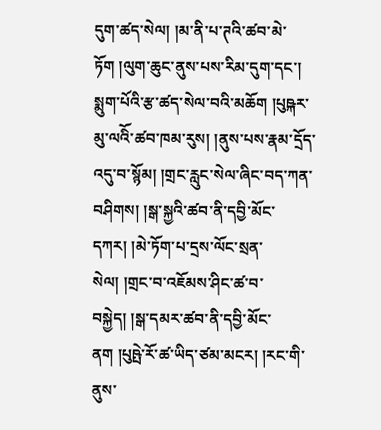དུག་ཚད་སེལ། །མ་ནི་པ་ཊའི་ཚབ་མེ་ཏོག །ལུག་ཆུང་ནུས་པས་རིམ་དུག་དང་། སྨུག་པོའི་རྩ་ཚད་སེལ་བའི་མཆོག །པུཥྐར་མུ་ལའིོ་ཚབ་ཁམ་རུས། །ནུས་པས་རྣམ་དྲོད་འདུ་བ་སྙོམ། །གྲང་རླུང་སེལ་ཞིང་བད་ཀན་བཤིགས། །སྒ་སྐྱའི་ཚབ་ནི་དབྱི་མོང་དཀར། །མེ་ཏོག་པ་དྲས་ལོང་སྲན་སེལ། །གྲང་བ་འཇོམས་ཤིང་ཚ་བ་བསྐྱེད། །སྒ་དམར་ཚབ་ནི་དབྱི་མོང་ནག །པུཥྤེ་རོ་ཚ་ཡིད་ཙམ་མངར། །རང་གི་ནུས་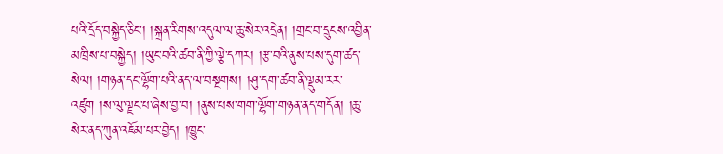པའི་དྲོད་བསྐྱེད་ཅིང་། །སྐྲན་རིགས་འདུལ་ལ་ཆུ་སེར་འདྲེན། །གྲང་བ་དྲུངས་འབྱིན་མཁྲིས་པ་བསྐྱེད། །ཡུང་བའི་ཚབ་ནི་ཀྱི་ལྕེ་དཀར། །རྩ་བའི་ནུས་པས་དུག་ཚད་སེལ། །གཉན་དང་ལྷོག་པའི་ནད་ལ་བསྔགས། །ཤུ་དག་ཚབ་ནི་ལྡུམ་རར་འཛུག །ས་ལུ་ལྗང་པ་ཞེས་བྱ་བ། །ནུས་པས་གག་ལྷོག་གཉན་ནད་གདོན། །ཆུ་སེར་ནད་ཀུན་འཇོམ་པར་བྱེད། །ཁྱུང་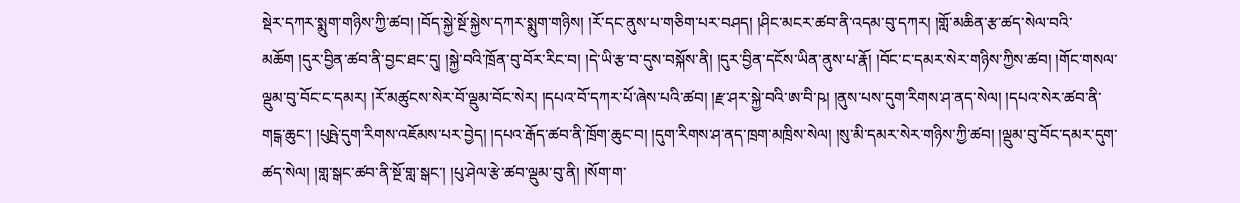སྡེར་དཀར་སྨུག་གཉིས་ཀྱི་ཚབ། །བོད་སྐྱེ་སྔོ་སྐྱེས་དཀར་སྨུག་གཉིས། །རོ་དང་ནུས་པ་གཅིག་པར་བཤད། །ཤིང་མངར་ཚབ་ནི་འདམ་བུ་དཀར། །གློ་མཆིན་རྩ་ཚད་སེལ་བའི་མཆོག །དུར་བྱིན་ཚབ་ནི་བྱང་ཐང་དུ། །སྐྱེ་བའི་ཁྲོན་བུ་བོར་རིང་བ། །དེ་ཡི་རྩ་བ་དུས་བསྐོས་ནི། །དུར་བྱིན་དངོས་ཡིན་ནུས་པ་རྣོ། །བོང་ང་དམར་སེར་གཉིས་ཀྱིས་ཚབ། །གོང་གསལ་ལྡུམ་བུ་བོང་ང་དམར། །རོ་མཚུངས་སེར་བོ་ལྡུམ་བོང་སེར། །དཔའ་བོ་དཀར་པོ་ཞེས་པའི་ཚབ། །རྫ་ཤར་སྐྱེ་བའི་ཨ་བི་ཥ། །ནུས་པས་དུག་རིགས་ཤ་ནད་སེལ། །དཔའ་སེར་ཚབ་ནི་གངྒ་ཆུང་། །པུཥྤེ་དུག་རིགས་འཇོམས་པར་བྱེད། །དཔའ་རྒོད་ཚབ་ནི་ཁྲོག་ཆུང་བ། །དུག་རིགས་ཤ་ནད་ཁྲག་མཁྲིས་སེལ། །སུ་མི་དམར་སེར་གཉིས་ཀྱི་ཚབ། །ལྡུམ་བུ་བོང་དམར་དུག་ཚད་སེལ། །གླ་སྒང་ཚབ་ནི་སྔོ་གླ་སྒང་། །པུ་ཤེལ་རྩེ་ཚབ་ལྡུམ་བུ་ནི། །སོག་ག་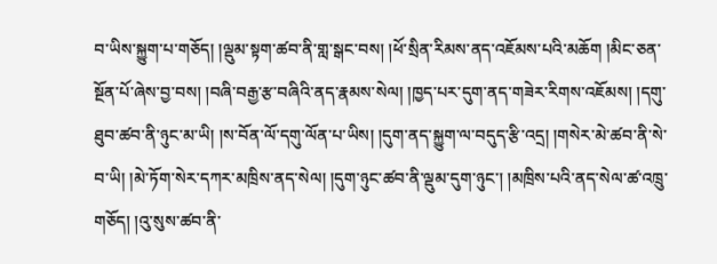བ་ཡིས་སྐྱུག་པ་གཅོད། །ལྡུམ་སྟག་ཚབ་ནི་གླ་སྒང་བས། །ཕོ་སྲིན་རིམས་ནད་འཇོམས་པའི་མཆོག །མིང་ཅན་སྔོན་པོ་ཞེས་བྱ་བས། །བཞི་བརྒྱ་རྩ་བཞིའི་ནད་རྣམས་སེལ། །ཁྱད་པར་དུག་ནད་གཟེར་རིགས་འཇོམས། །དགུ་ཐུབ་ཚབ་ནི་ཉུང་མ་ཡི། །ས་བོན་ལོ་དགུ་ལོན་པ་ཡིས། །དུག་ནད་སྐྱུག་ལ་བདུད་རྩི་འདྲ། །གསེར་མེ་ཚབ་ནི་སེ་བ་ཡི། །མེ་ཏོག་སེར་དཀར་མཁྲིས་ནད་སེལ། །དུག་ཉུང་ཚབ་ནི་ལྡུམ་དུག་ཉུང་། །མཁྲིས་པའི་ནད་སེལ་ཚ་འཁྲུ་གཅོད། །འུ་སུས་ཚབ་ནི་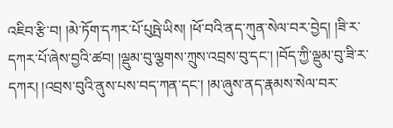འཇིབ་རྩི་བ། །མེ་ཏོག་དཀར་པོ་པུཥྤེ་ཡིས། །ཕོ་བའི་ནད་ཀུན་སེལ་བར་བྱེད། །ཟི་ར་དཀར་པོ་ཞེས་བྱའི་ཚབ། །ལྡུམ་བུ་ལྕགས་ཀྲུས་འབྲས་བུ་དང་། །བོད་ཀྱི་ལྡུམ་བུ་ཟི་ར་དཀར། །འབྲས་བུའི་ནུས་པས་བད་ཀན་དང་། །མ་ཞུས་ནད་རྣམས་སེལ་བར་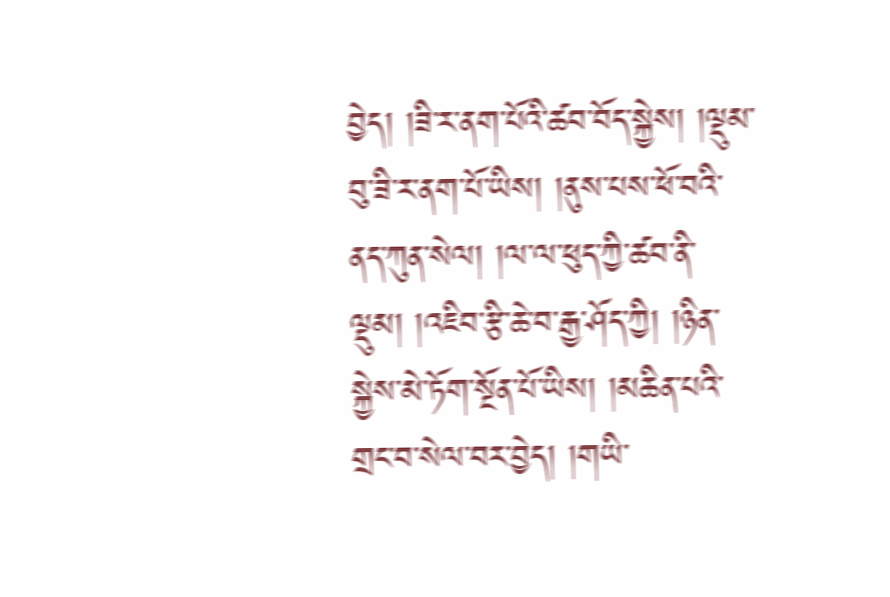བྱེད། །ཟི་ར་ནག་པོའི་ཚབ་བོད་སྐྱེས། །ལྡུམ་བུ་ཟི་ར་ནག་པོ་ཡིས། །ནུས་པས་ཕོ་བའི་ནད་ཀུན་སེལ། །ལ་ལ་ཕུད་ཀྱི་ཚབ་ནི་ལྡུམ། །འཇིབ་རྩི་ཆེ་བ་རྒྱ་ཤོད་ཀྱི། །ཉིན་སྐྱེས་མེ་ཏོག་སྔོན་པོ་ཡིས། །མཆིན་པའི་གྲང་བ་སེལ་བར་བྱེད། །གཡི་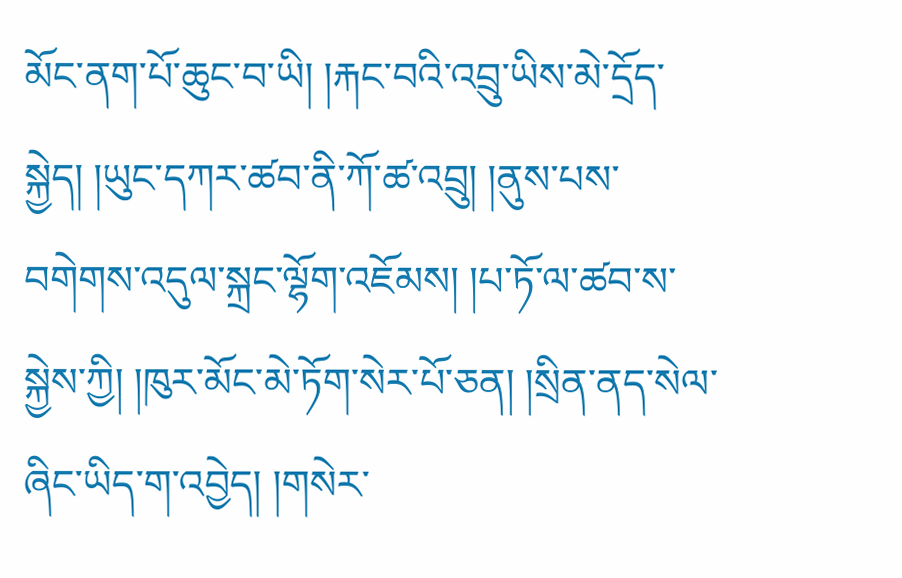མོང་ནག་པོ་ཆུང་བ་ཡི། །རྐང་བའི་འབྲུ་ཡིས་མེ་དྲོད་སྐྱེད། །ཡུང་དཀར་ཚབ་ནི་ཀོ་ཚ་འབྲུ། །ནུས་པས་བགེགས་འདུལ་སྐྲང་ལྷོག་འཇོམས། །པ་ཏོ་ལ་ཚབ་ས་སྐྱེས་ཀྱི། །ཁུར་མོང་མེ་ཏོག་སེར་པོ་ཅན། །སྲིན་ནད་སེལ་ཞིང་ཡིད་ག་འབྱེད། །གསེར་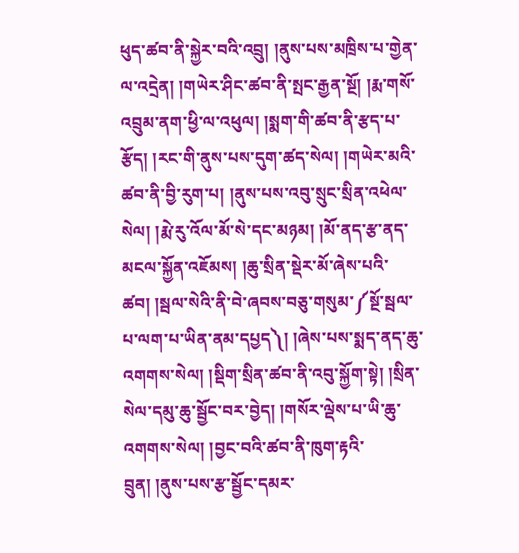ཕུད་ཚབ་ནི་སྐྱེར་བའི་འབྲུ། །ནུས་པས་མཁྲིས་པ་གྱེན་ལ་འདྲེན། །གཡེར་ཤིང་ཚབ་ནི་སྤང་རྒྱན་སྔོ། །རྨ་གསོ་འབྲུམ་ནག་ཕྱི་ལ་འཕུལ། །སྨག་གི་ཚབ་ནི་རྩད་པ་རྩོད། །རང་གི་ནུས་པས་དུག་ཚད་སེལ། །གཡེར་མའི་ཚབ་ནི་བྱི་རུག་པ། །ནུས་པས་འབུ་སྲུང་སྲིན་འཕེལ་སེལ། །རྨེ་རུ་འོལ་མོ་སེ་དང་མཉམ། །མོ་ནད་རྩ་ནད་མངལ་སྐྱོན་འཇོམས། །ཆུ་སྲིན་སྡེར་མོ་ཞེས་པའི་ཚབ། །སྦལ་སེའི་ནི་བེ་ཞབས་བཅུ་གསུམ་༼སྔོ་སྦལ་པ་ལག་པ་ཡིན་ནམ་དཔྱད༽། །ཞེས་པས་སྨད་ནད་ཆུ་འགགས་སེལ། །སྡིག་སྲིན་ཚབ་ནི་འབུ་སྐྱོག་སྟེ། །སྲིན་སེལ་དམུ་ཆུ་སྦྱོང་བར་བྱེད། །གསོར་ལྡེས་པ་ཡི་ཆུ་འགགས་སེལ། །བྱང་བའི་ཚབ་ནི་ཁུག་རྟའི་བྲུན། །ནུས་པས་རྩ་སྦྱོང་དམར་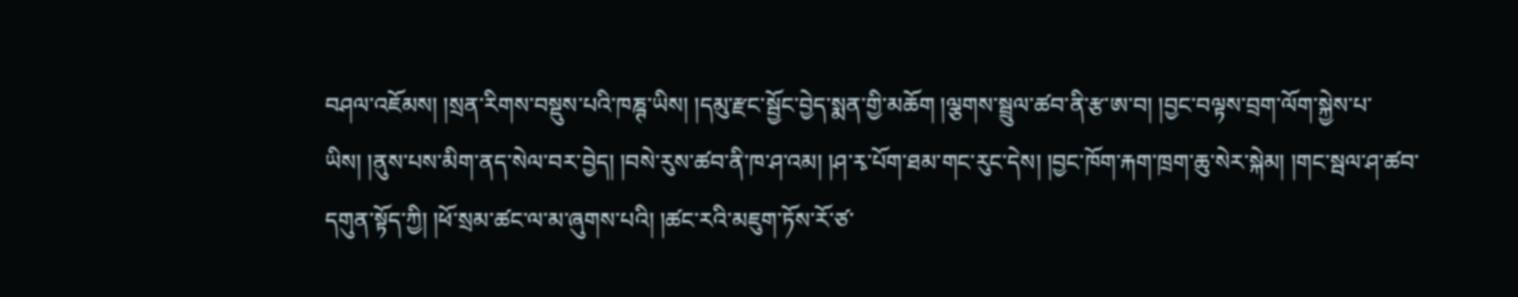བཤལ་འཇོམས། །སྲན་རིགས་བསྡུས་པའི་ཁཎྚ་ཡིས། །དམུ་རྫང་སྦྱོང་བྱེད་སྨན་གྱི་མཆོག །ལྕགས་སྦྲུལ་ཚབ་ནི་རྩ་ཨ་བ། །བྱང་བལྟས་བྲག་ལོག་སྐྱེས་པ་ཡིས། །ནུས་པས་མིག་ནད་སེལ་བར་བྱེད། །བསེ་རུས་ཚབ་ནི་ཁ་ཤ་འམ། །ཤ་རྭ་པོག་ཐམ་གང་རུང་དེས། །བྱང་ཁོག་རྐག་ཁྲག་ཆུ་སེར་སྐེམ། །གང་སྦལ་ཤ་ཚབ་དགུན་སྟོད་ཀྱི། །ཕོ་སྲམ་ཚང་ལ་མ་ཞུགས་པའི། །ཚང་རའི་མཇུག་ཏོས་རོ་ཙ་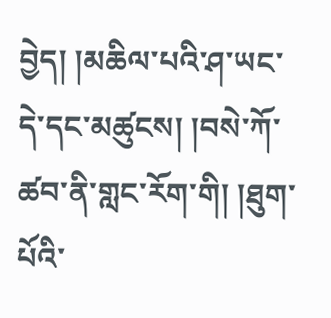བྱེད། །མཆིལ་པའི་ཤ་ཡང་དེ་དང་མཚུངས། །བསེ་ཀོ་ཚབ་ནི་གླང་རོག་གི། །ཐུག་པོའི་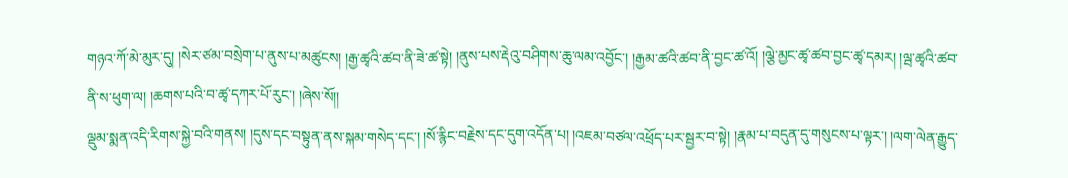གཉའ་ཀོ་མེ་མུར་དུ། །སེར་ཙམ་བསྲེག་པ་ནུས་པ་མཚུངས། །རྒྱ་ཚྭའི་ཚབ་ནི་ཟེ་ཚ་སྟེ། །ནུས་པས་རྡེའུ་བཤིགས་ཆུ་ལམ་འབྱོང་། །རྒྱམ་ཚའི་ཚབ་ནི་བྱང་ཚ་འོ། །ལྕེ་མྱང་ཚྭ་ཚབ་བྱང་ཚྭ་དམར། །ལྦ་ཚྭའི་ཚབ་ནི་ས་ཕུག་ལ། །ཆགས་པའི་བ་ཚྭ་དཀར་པོ་རུང་། །ཞེས་སོ།།
ལྡུམ་སྨན་འདི་རིགས་སྐྱེ་བའི་གནས། །དུས་དང་བསྟུན་ནས་སྐམ་གསེད་དང་། །སོ་རྙིང་བརྗེས་དང་དུག་འདོན་པ། །འཇམ་བཙལ་འཕྲོད་པར་སྦྱར་བ་སྟེ། །རྣམ་པ་བདུན་དུ་གསུངས་པ་ལྟར་། །ལག་ལེན་རྒྱུད་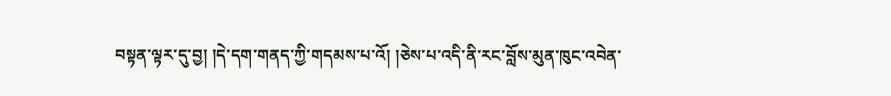བསྟན་ལྟར་དུ་བྱ། །དེ་དག་གནད་ཀྱི་གདམས་པ་འོ། །ཅེས་པ་འདི་ནི་རང་བློས་མུན་ཁུང་འབེན་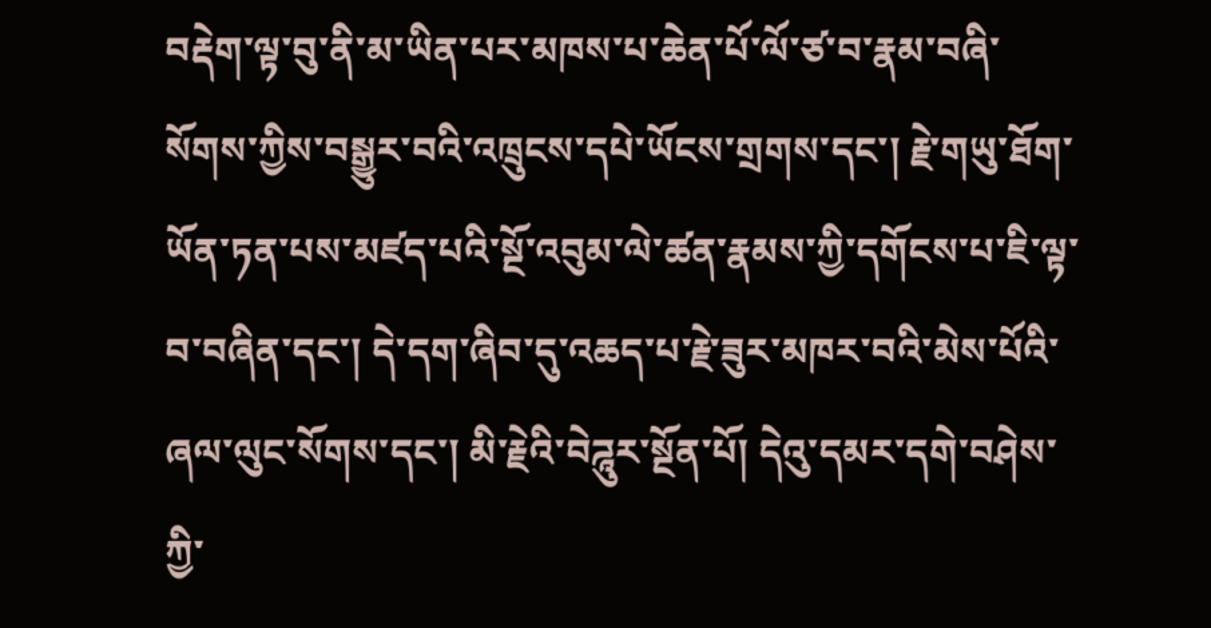བརྡེག་ལྟ་བུ་ནི་མ་ཡིན་པར་མཁས་པ་ཆེན་པོ་ལོ་ཙ་བ་རྣམ་བཞི་སོགས་ཀྱིས་བསྒྱུར་བའི་འཁྲུངས་དཔེ་ཡོངས་གྲགས་དང་། རྗེ་གཡུ་ཐོག་ཡོན་ཏན་པས་མཛད་པའི་སྔོ་འབུམ་ལེ་ཚན་རྣམས་ཀྱི་དགོངས་པ་ཇི་ལྟ་བ་བཞིན་དང་། དེ་དག་ཞིབ་དུ་འཆད་པ་རྗེ་ཟུར་མཁར་བའི་མེས་པོའི་ཞལ་ལུང་སོགས་དང་། མི་རྗེའི་བེཌཱུར་སྔོན་པོ། དེའུ་དམར་དགེ་བཤེས་ཀྱི་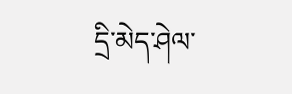དྲི་མེད་ཤེལ་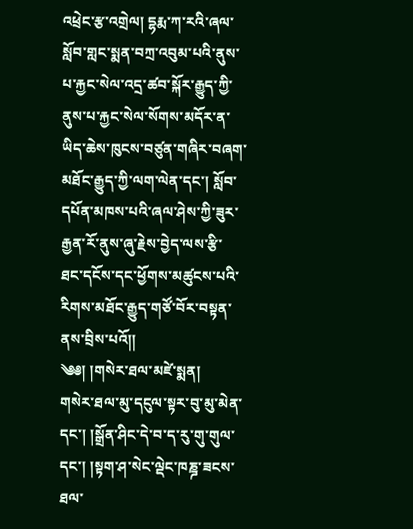འཕྲེང་རྩ་འགྲེལ། དྷརྨ་ཀ་རའི་ཞལ་སློབ་གླང་སྨན་བཀྲ་འབུམ་པའི་ནུས་པ་རྐྱང་སེལ་འདྲ་ཚབ་སྐོར་རྒྱུད་ཀྱི་ནུས་པ་རྐྱང་སེལ་སོགས་མདོར་ན་ཡིད་ཆེས་ཁུངས་བཙུན་གཞིར་བཞག་མཐོང་རྒྱུད་ཀྱི་ལག་ལེན་དང་། སློབ་དཔོན་མཁས་པའི་ཞལ་ཤེས་ཀྱི་ཟུར་རྒྱན་རོ་ནུས་ཞུ་རྗེས་བྱེད་ལས་རྩི་ཐང་དངོས་དང་ཕྱོགས་མཚུངས་པའི་རིགས་མཐོང་རྒྱུད་གཙོ་བོར་བསྟན་ནས་བྲིས་པའོ།།
༄༅། །གསེར་ཐལ་མཛེ་སྨན།
གསེར་ཐལ་མུ་དངུལ་སྟར་བུ་མུ་མེན་དང་། །སྒྲོན་ཤིང་དེ་བ་ད་རུ་གུ་གུལ་དང་། །སྟག་ཤ་སེང་ལྡེང་ཁཎྜ་ཟངས་ཐལ་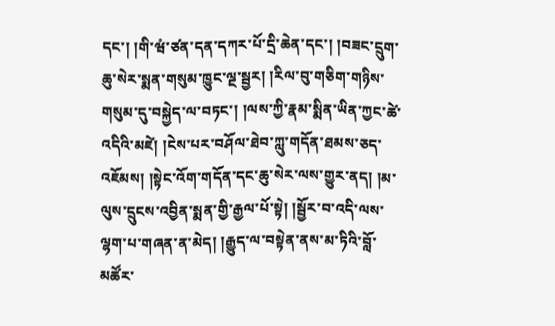དང་། །གི་ཝཾ་ཙན་དན་དཀར་པོ་དྲི་ཆེན་དང་། །བཟང་དྲུག་ཆུ་སེར་སྨན་གསུམ་ཁྱུང་ལྔ་སྦྱར། །རིལ་བུ་གཅིག་གཉིས་གསུམ་དུ་བསྐྱེད་ལ་བཏང་། །ལས་ཀྱི་རྣམ་སྨིན་ཡིན་ཀྱང་ཚེ་འདིའི་མཛེ། །ངེས་པར་བཤོལ་ཐེབ་ཀླུ་གདོན་ཐམས་ཅད་འཇོམས། །སྟེང་འོག་གདོན་དང་ཆུ་སེར་ལས་གྱུར་ནད། །མ་ལུས་དྲུངས་འབྱིན་སྨན་གྱི་རྒྱལ་པོ་སྟེ། །སྦྱོར་བ་འདི་ལས་ལྷག་པ་གཞན་ན་མེད། །རྒྱུད་ལ་བསྟེན་ནས་མ་ཏིའི་བློ་མཚོར་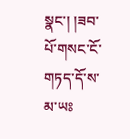སྣང་། །ཟབ་པོ་གསང་ངོ་གཏད་དོ་ས་མ་ཡཿ